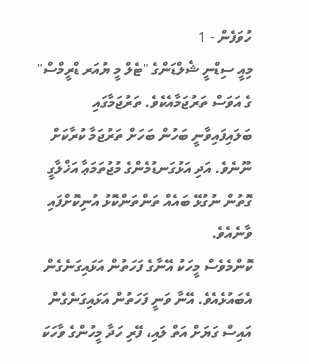ހުވަފެން - 1
މިއީ ސިޑްނީ ޝެލްޑަންގެ "ޓެލް މީ ޔުއަރ ޑްރީމްސް" ގެ އަވަސް ތަރުޖަމާއެކެވެ. ތަރުޖަމާގައި ބަލައިފައިވާނީ ބަހުން ބަހަށް ތަރުޖަމާ ކުރާކަށް ނޫނެވެ. އަދި އަޅުގަނޑުމެންގެ މުޖުތަމަޢާ އަޚްލާގީ ގޮތުން ނުގުޅޭ ބައެއް ތަންތަންކޮޅު އުނިކޮށްފައި ވާނެއެވެ.
ކޮންމެވެސް މީހަކު އޭނާގެ ފަހަތުން އަޅައިގަނެގެން އެބައުޅެއެވެ. އޭނާ ވަނީ ފަހަތުން އަޅައިގަނެގެން އައިސް ގަޔަށް އަތް ލައި، ފޭރި ހަދާ މީހުންގެ ވާހަކަ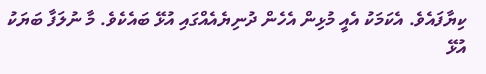ކިޔާފައެވެ. އެކަމަކު އެއީ މުޅިން އެހެން ދުނިޔެއެއްގައި އުޅޭ ބައެކެވެ. މާ ނުލަފާ ބަޔަކު އުޅޭ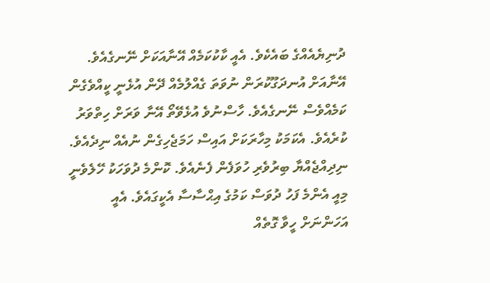ދުނިޔެއެއްގެ ބައެކެވެ. އެއީ ކާކުކަމެއް އޭނާއަކަށް ނޭނގެއެވެ. އޭނާއަށް އުނދަގޫކުރަން ނުވަތަ ގެއްލުމެއް ދޭން އުޅެނީ ކީއްވެގެން ކަމެއްވެސް ނޭނގެއެވެ. ހާސްނުވެ އުޅެވޭތޯ އޭނާ ވަރަށް ހިތްވަރު ކުރެއެވެ. އެކަމަކު މިހާރަކަށް އައިސް ހަމަޖެހިގެން ނުއެއް ނިދެއެވެ. ނިދިއްޖެއްޔާ ބިރުވެރި ހުވަފެން ފެނެއެވެ. ކޮންމެ ދުވަހަކު ހޭލެވެނީ މިއީ އެންމެ ފަހު ދުވަސް ކަމުގެ އިޙްސާސާ އެކީގައެވެ. އެއީ އަހަންނަށް ހީވާ ގޮތެއް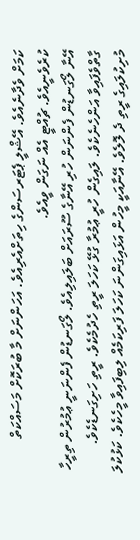ކަމަށް ވެދާނެއެވެ. އޭޝްލީ ޕެޓަރސަންގެ ހިތަށްއެރިއެވެ. އަހަންނަށް މާ ބުރަކޮށް މަސައްކަތް ކުރެވެނީއެވެ. ޗުއްޓީ އެއް ނަގަން ވީއެވެ.
އޭނާ ލޯގަނޑުން ފެންނަން ހުރި އޭނާގެ ސޫރައަށް ބަލައިލިއެވެ. ލޯގަނޑުން ފެންނަނީ ޢުމުރުން ތިރީހާ ގާތްވެފައިވާ އަންހެނެކެވެ. ލައިގެން ހުރީ ޢުމުރާ ގުޅޭ ކަހަލަ ރީތި ހެދުމެކެވެ. ރީތި ހަށިގަނޑެކެވެ. މުށިކުލައިގެ ރީތި ދެ ލޮލެވެ. އޭނާއަކީ މީހުން އަޅައިގަންނަ ކަހަލަ ފަރިކަމެއް ލިބިފައިވާ މީހެކެވެ. ކަޅުކުލަ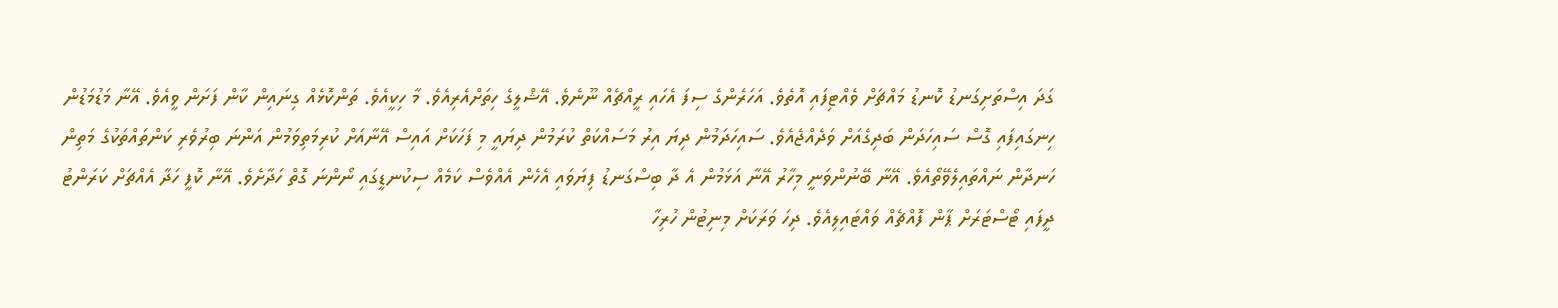ގަދަ އިސްތަށިގަނޑު ކޮނޑު މައްޗަށް ވެއްޓިފައި އޮތެވެ. އަހަރެންގެ ސިފަ އެހައި ރީއްޗެއް ނޫނެވެ. އޭޝްލީގެ ހިތަށްއެރިއެވެ. މާ ހިކީއެވެ. ތަންކޮޅެއް ގިނައިން ކާން ފަށަން ވީއެވެ. އޭނާ މަޑުމަޑުން ހިނގައިފައި ގޮސް ސައިހަދަން ބަދިގެއަށް ވަދެއްޖެއެވެ. ސައިހަދަމުން ދިޔަ އިރު މަސައްކަތް ކުރަމުން ދިޔައީ މި ފަހަކަށް އައިސް އޭނާއަށް ކުރިމަތިވަމުން އަންނަ ބިރުވެރި ކަންތައްތަކުގެ މަތިން ހަނދާން ނައްތައިލެވޭތޯއެވެ. އޭނާ ބޭނުންވަނީ މިހާރު އޭނާ އަޅަމުން އެ ދާ ބިސްގަނޑު ފިޔަވައި އެހެން އެއްވެސް ކަމެއް ސިކުނޑީގައި ނޯންނަ ގޮތް ހަދާށެވެ. އޭނާ ކޮފީ ހަދާ އެއްޗަށް ކަރަންޓު ދީފައި ޓޯސްޓަރަށް ޕާން ފޮއްޗެއް ވައްޓައިލިއެވެ. ދިހަ ވަރަކަށް މިނިޓުން ހުރިހާ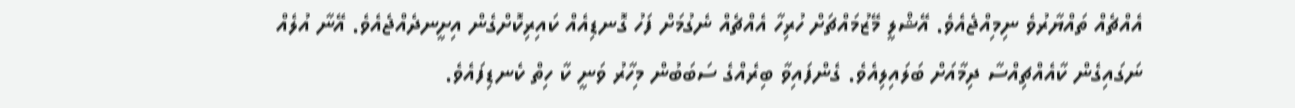އެއްޗެއް ތައްޔާރުވެ ނިމިއްޖެއެވެ. އޭޝްލީ މޭޒުމައްޗަށް ހުރިހާ އެއްޗެއް ނެގުމަށް ފަހު ގޮނޑިއެއް ކައިރިކޮށްގެން އިށީނދެއްޖެއެވެ. އޭނާ އުލެއް ނަގައިގެން ކާއެއްޗިއްސާ ދިމާއަށް ބަލައިލިއެވެ. ގެންފައިވާ ބިރެއްގެ ސަބަބުން މިހާރު ވަނީ ކާ ހިތް ކެނޑިފައެވެ.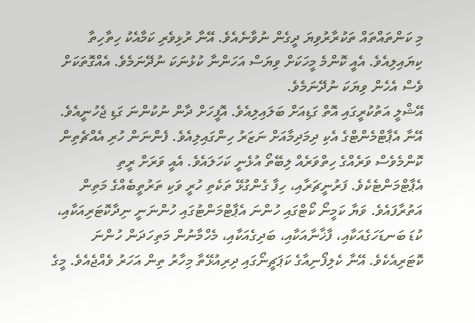މި ކަންތައްތައް ތަކުރާރުވިޔަ ދީގެން ނުވާނެއެވެ. އޭނާ ރުޅިވެރި ކަމާއެކު ހިތާހިތާ ކިޔައިލިއެވެ. އެއީ ކޮންމެ މީހަކަށް ވިޔަސް އަހަންނާ ކުޅުނަކަ ނުދޭނަމެވެ. އެއްގޮތަކަށް ވެސް އެހެން ވިޔަކަ ނުދޭނަމެވެ.
އޭޝްލީ އަތުކުރީގައި އޮތް ގަޑިއަށް ބަލައިލިއެވެ. އޮފީހަށް ދާން ނުކުންނަ ގަޑި ޖެހުނީއެވެ. އޭނާ އެޕާޓްމެންޓްގެ އެކި ދިމަދިމާއަށް ނަޒަރު ހިންގައިލިއެވެ. ފެންނަން ހުރި އެއްޗެތިން ކޮންމެވެސް ވަރެއްގެ ހިތްވަރެއް ލިބޭތޯ އުޅެނީ ކަހަލައެވެ. އެއީ ވަރަށް ރީތި އެޕާޓްމަންޓެކެވެ. ފަރުނީޗަރާއި، ހިފާ ގެންގުޅޭ ތަކެތި ހުރީ ވަކި ތަރުތީބެއްގެ މަތިން އަތުރާފައެވެ. ވަޔާ ކަމީނޯ ކޯޓްގައި ހުންނަ އެޕާޓްމަންޓުގައި ހުންނަނީ ނިދާކޮޓަރިއަކާއި، ކުޑަ ބަނޑަހަގެއަކާއި، ފާޚާނާއަކާއި، ބަދިގެއަކާއި، މެހްމާނުން މަތިހަދަން ހުންނަ ކޮޓަރިއެކެވެ. އޭނާ ކެލިފޯނިއާގެ ކަޕަޗީނޯގައި ދިރިއުޅޭތާ މިހާރު ތިން އަހަރު ވެއްޖެއެވެ. މީގެ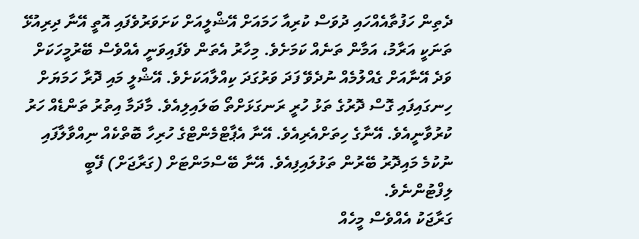ދެތިން ހަފުތާއެއްހައި ދުވަސް ކުރިއާ ހަމައަށް އޭޝްލީއަށް ކަށަވަރުވެފައި އޮތީ އޭނާ ދިރިއުޅޭ ތަނަކީ އަރާމު، އަމާން ތަނެއް ކަމަށެވެ. މިހާރު އެތަން ވެފައިވަނީ އެއްވެސް ބޭރުމީހަކަށް ވަދެ އޭނާއަށް ގެއްލުމެއް ނުދެވޭ ފަދަ ވަރުގަދަ ކިއްލާއަކަށެވެ. އޭޝްލީ މައި ދޮރާ ހަމަޔަށް ހިނގައިފައި ގޮސް ދޮރުގެ ތަޅު ހުރީ ރަނގަޅަށްތޯ ބަލައިލިއެވެ. މާދަމާ އިތުރު ތަންޑެއް ހަރު ކުރުވާނީއެވެ. އޭނާގެ ހިތަށްއެރިއެވެ. އޭނާ އެޕާޓްމެންޓްގެ ހުރިހާ ބޮތްކެއް ނިއްވާލާފައި ނުކުމެ މައިދޮރު ބޭރުން ތަޅުލައިފިއެވެ. އޭނާ ބޭސްމަންޓަށް (ގަރާޖަށް) ފޭބީ ލިފްޓުންނެވެ.
ގަރާޖަކު އެއްވެސް މީހެއް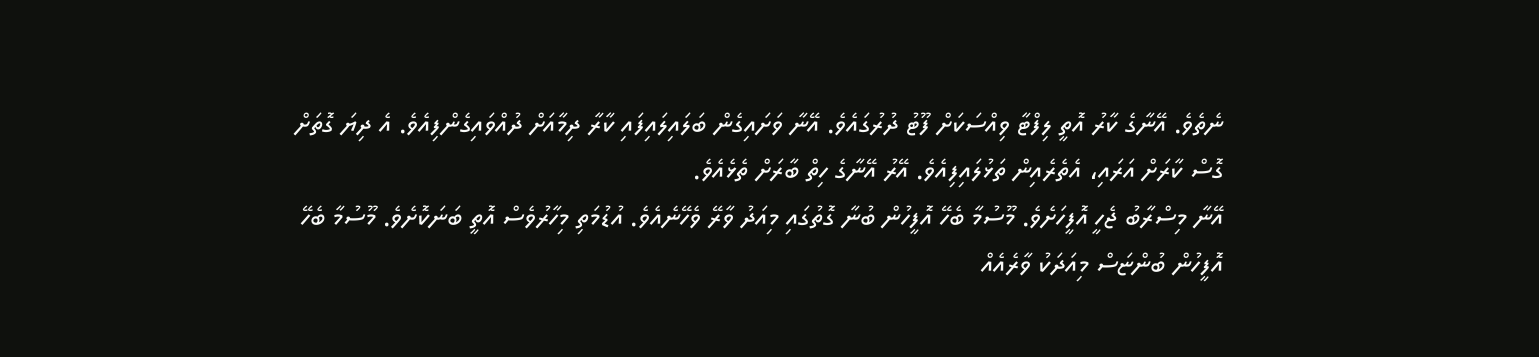ނެތެވެ. އޭނާގެ ކާރު އޮތީ ލިފްޓާ ވިއްސަކަށް ފޫޓު ދުރުގައެވެ. އޭނާ ވަށައިގެން ބަލައިލައިފައި ކާރާ ދިމާއަށް ދުއްވައިގެންފިއެވެ. އެ ދިޔަ ގޮތަށް ގޮސް ކާރަށް އަރައި، އެތެރެއިން ތަޅުލައިފިއެވެ. އޭރު އޭނާގެ ހިތް ބާރަށް ތެޅެއެވެ.
އޭނާ މިސްރާބު ޖެހީ އޮފީހަށެވެ. މޫސުމާ ބެހޭ އޮފީހުން ބުނާ ގޮތުގައި މިއަދު ވާރޭ ވެހޭނެއެވެ. އުޑުމަތި މިހާރުވެސް އޮތީ ބަނަކޮށެވެ. މޫސުމާ ބެހޭ އޮފީހުން ބުންޏަސް މިއަދަކު ވާރެއެއް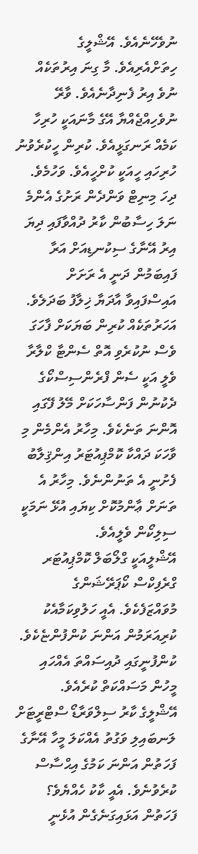ނުވެހޭނެއެވެ. އޭޝްލީގެ ހިތަށްއެރިއެވެ. މާ ގިނަ އިރުތަކެއް ނުވެ އިރު ފެނިދާނެއެވެ. ވާރޭ ނުވެހިއްޖެއްޔާ އޭގެ މާނައަކީ ހުރިހާ ކަމެއް ރަނގަޅީއެވެ. ކުރިން ހީކުރެވުނު ހުރިހައި ހީއަކީ ކުށްހީއެވެ. ވަހުމެވެ.
ދިހަ މިނިޓް ވަންދެން ރަށުގެ އެންމެ ނަލަ ހިސާބުން ކާރު ދުއްވާފައި ދިޔަ އިރު އޭނާގެ ސިކުނޑިއަށް އަރާ ފައިބަމުން ދަނީ އެ ރަށަށް އައިސްފައިވާ އާދަޔާ ޚިލާފު ބަދަލެވެ. އަހަރުތަކެއް ކުރިން ބަޔަކަށް ފާހަގަ ވެސް ނުކުރެވި އޮތް ސެންޓާ ކްލާރާ ވެލީ އަކީ ސެން ފްރެންސިސްކޯގެ ދެކުނުން ފަންސާހަކަށް މޭލު ފޭގައި އޮންނަ ތަނެކެވެ. މިހާރު އެންމެން މި ވާހަކަ ދައްކާ ކޮމްޕިއުޓަރު އިންޤިލާބު ފެށުނީ އެ ތަނުންނެވެ. މިހާރު އެ ތަނަށް ޢާންމުކޮށް ކިޔައި އުޅޭ ނަމަކީ ސިލިކޯން ވެލީއެވެ.
އޭޝްލީއަކީ ގްލޯބަލް ކޮމްޕިއުޓަރ ގްރެފިކްސް ކޯޕަރޭޝަންގެ މުވައްޒަފެކެވެ. އެއީ ހަލުވިކަމާއެކު ކުރިއަރަމުން އަންނަ ކުންފުންޏެކެވެ. ކުންފުނީގައި ދުއިސައްތަ އެއްހައި މީހުން މަސައްކަތް ކުރެއެވެ.
އޭޝްލީގެ ކާރު ސިލްވަރާޑޯ ސްޓްރީޓަށް ލަނބައިލި ވަގުތު އެއްކަލަ މީހާ އޭނާގެ ފަހަތުން އަންނަ ކަމުގެ އިޙްސާސް ކުރެވުނެވެ. އެއީ ކާކު ހެއްޔެވެ؟ ފަހަތުން އަޅައިގަނެގެން އުޅެނީ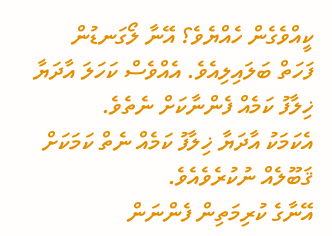ކީއްވެގެން ހެއްޔެވެ؟ އޭނާ ލޯގަނޑުން ފަހަތް ބަލައިލިއެވެ. އެއްވެސް ކަހަލަ އާދަޔާ ޚިލާފު ކަމެއް ފެންނާކަށް ނެތެވެ.
އެކަމަކު އާދަޔާ ޚިލާފު ކަމެއް ނެތް ކަމަކަށް ޤަބޫލެއް ނުކުރެވެއެވެ.
އޭނާގެ ކުރިމަތިން ފެންނަން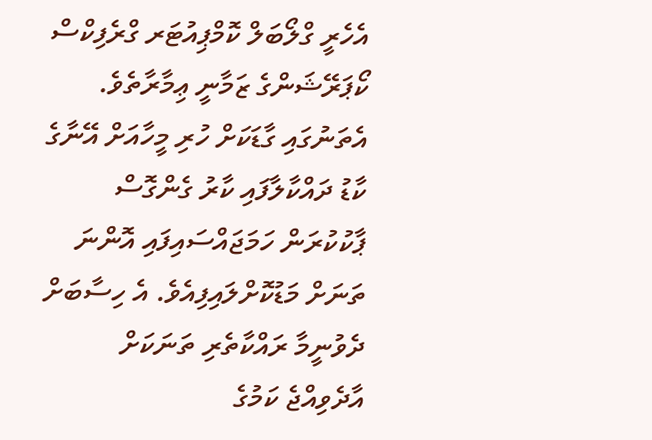އެހެރީ ގްލޯބަލް ކޮމްޕިއުޓަރ ގްރެފިކްސް ކޯޕަރޭޝަންގެ ޒަމާނީ ޢިމާރާތެވެ. އެތަނުގައި ގާޑަކަށް ހުރި މީހާއަށް އޭނާގެ ކާޑު ދައްކާލާފައި ކާރު ގެންގޮސް ޕާކުކުރަން ހަމަޖައްސައިފައި އޮންނަ ތަނަށް މަޑުކޮށްލައިފިއެވެ. އެ ހިސާބަށް ދެވުނީމާ ރައްކާތެރި ތަނަކަށް އާދެވިއްޖެ ކަމުގެ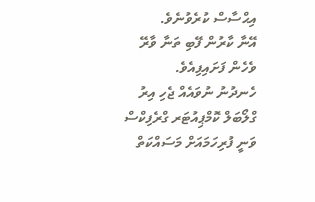އިޙްސާސް ކުރެވުނެވެ.
އޭނާ ކާރުން ފޭބި ތަނާ ވާރޭ ވެހެން ފަށައިފިއެވެ.
ހެނދުނު ނުވައެއް ޖެހި އިރު ގްލޯބަލް ކޮމްޕިއުޓަރ ގްރެފިކްސް ވަނީ ފުރިހަމައަށް މަސައްކަތް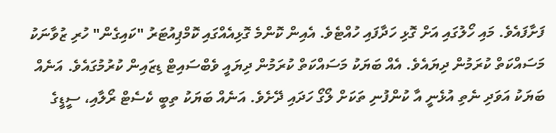ފަށާފައެވެ. މައި ހޯލުގައި އަށް ގޮޅި ހަދާފައި ހުއްޓެވެ. އެއިން ކޮންމެ ގޮޅިއެއްގައި ކޮމްޕިއުޓަރު "ކައިގެން" ހުރި ޒުވާނަކު މަސައްކަތް ކުރަމުން ދިޔައެވެ. އެއް ބަޔަކު މަސައްކަތް ކުރަމުން ދިޔައީ ވެބްސައިޓް ޑިޒައިން ކުރުމުގައެވެ. އަނެއް ބަޔަކު އަވަދި ނެތި އުޅެނީ އާ ކުންފުނި ތަކަށް ލޯގޯ ހަދައި ދޭށެވެ. އަނެއް ބަޔަކު ތިބީ ކެސެޓް ރޯލާއި، ސީޑީގެ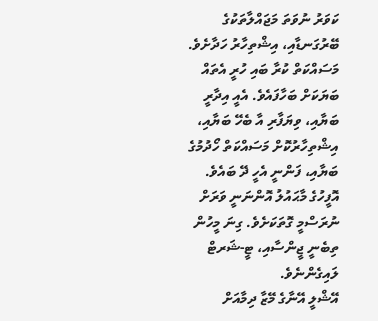ކަވަރު ނުވަތަ މަޖައްލާތަކުގެ ބޭރުގަނޑާއި، އިޝްތިހާރު ހަދާށެވެ. މަސައްކަތް ކުރާ ބައި ހުރީ އެތައް ބަޔަކަށް ބަހާފައެވެ. އެއީ އިދާރީ ބަޔާއި، ވިޔަފާރި އާ ބެހޭ ބަޔާއި، އިޝްތިހާރުކޮށް މަސައްކަތް ހޯދުމުގެ ބަޔާއި، ފަންނީ އެހީ ދޭ ބައެވެ. އޮފީހުގެ މާޙައުލު އޮންނަނީ ވަރަށް ނުރަސްމީ ގޮތަކަށެވެ. ގިނަ މީހުން ތިބެނީ ޖީންސާއި، ޓީ-ޝަރޓް ލައިގެންނެވެ.
އޭޝްލީ އޭނާގެ މޭޒާ ދިމާއަށް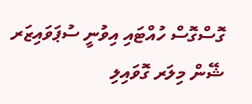ގޮސްގޮސް ހުއްޓައި އިވުނީ ސުޕަވައިޒަރ ޝޭން މިލަރ ގޮވައިލި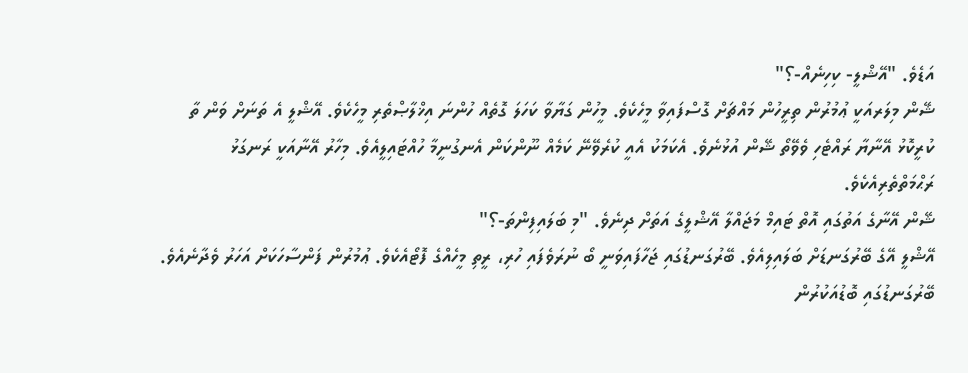އަޑެވެ. "އޭޝްލީ- ކިހިނެއް-؟"
ޝޭން މިލަރއަކީ ޢުމުރުން ތިރީހުން މައްޗަށް ގޮސްފައިވާ މީހެކެވެ. މީހުން ގަޔާވާ ކަހަލަ ގޮތެއް ހުންނަ އިޚްލާޞްތެރި މީހެކެވެ. އޭޝްލީ އެ ތަނަށް ވަން ތާ ކުރީކޮޅު އޭނާޔާ ރައްޓެހި ވެވޭތޯ ޝޭން އުޅުނެވެ. އެކަމަކު އެއީ ކުރެވޭނޭ ކަމެއް ނޫންކަން އެނގުނީމާ ހުއްޓައިލީއެވެ. މިހާރު އޭނާއަކީ ރަނގަޅު ރަޙްމަތްތެރިއެކެވެ.
ޝޭން އޭނާގެ އަތުގައި އޮތް ޓައިމް މަޖައްލާ އޭޝްލީގެ އަތަށް ދިނެވެ. "މި ބަލައިފިންތަ-؟"
އޭޝްލީ އޭގެ ބޭރުގަނޑަށް ބަލައިލިއެވެ. ބޭރުގަނޑުގައި ޖަހާފައިވަނީ ބޯ ނުރަވެފައި ހުރި، ރީތި މީހެއްގެ ފޮޓޯއެކެވެ. ޢުމުރުން ފަންސާހަކަށް އަހަރު ވެދާނެއެވެ. ބޭރުގަނޑުގައި ބޮޑުއަކުރުން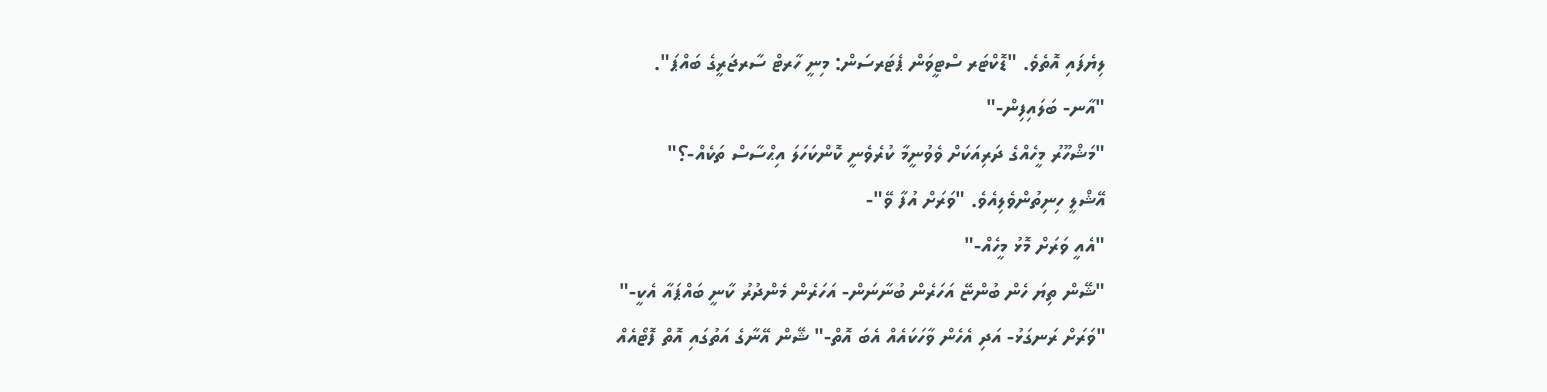ލިޔެފައި އޮތެވެ. "ޑޮކްޓަރ ސްޓީވަން ޕެޓަރސަން: މިނީ ހާރޓް ސާރޖަރީގެ ބައްޕަ".
"އާނ- ބަލައިފިން-"
"މަޝްހޫރު މީހެއްގެ ދަރިއަކަށް ވެވުނީމާ ކުރެވެނީ ކޮންކަހަލަ އިޙްސާސް ތަކެއް-؟"
އޭޝްލީ ހިނިތުންވެލިއެވެ. "ވަރަށް އުފާ ވޭ"-
"އެއީ ވަރަށް މޮޅު މީހެއް-"
"ޝޭން ތިޔަ ހެން ބުންޏޭ އަހަރެން ބުނާނަން- އަހަރެން މެންދުރު ކާނީ ބައްޕައާ އެކީ-"
"ވަރަށް ރަނގަޅު- އަދި އެހެން ވާހަކައެއް އެބަ އޮތް-" ޝޭން އޭނާގެ އަތުގައި އޮތް ފޮޓޯއެއް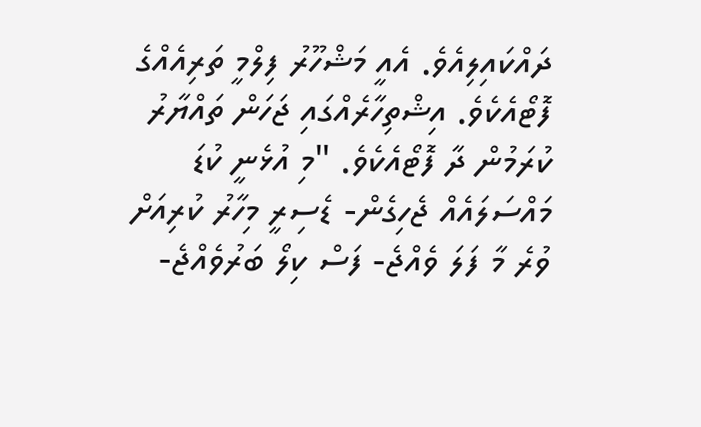ދައްކައިލިއެވެ. އެއީ މަޝްހޫރު ފިލްމީ ތަރިއެއްގެ ފޮޓޯއެކެވެ. އިޝްތިހާރެއްގައި ޖަހަން ތައްޔާރު ކުރަމުން ދާ ފޮޓޯއެކެވެ. "މި އުޅެނީ ކުޑަ މައްސަލައެއް ޖެހިގެން- ޑެސިރީ މިހާރު ކުރިއަށް ވުރެ މާ ފަލަ ވެއްޖެ- ފަސް ކިލޯ ބަރުވެއްޖެ-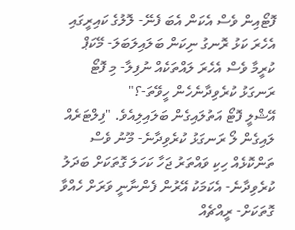ފޮޓޯއިން ވެސް އެކަން އެބަ ފެނޭ- ލޮލުގެ ކައިރީގައި އެހެރަ ކަޅު ރޮނގު ނިކަން ބަލައިލަބަލަ- މޭކަޕް ކުރީމާ ވެސް އެހެރަ ލައްތަކެއް ނުފިލާ- މި ފޮޓޯ ރަނގަޅު ކުރެވިދާނެހެން ހީވޭތަ-؟"
އޭޝްލީ ފޮޓޯ އަތުލައިގެން ބަލައިލިއެވެ. "ފިލްޓަރެއް ލައިގެން ލޯ ރަނގަޅު ކުރެވިދާނެ- މޫނު ވެސް ތަންކޮޅެއް ހިކި ވައްތަރު ޖަހާ ކަހަލަ ގޮތަކަށް ބަދަލު ކުރެވިދާނެ- އެކަމަކު އޭރުން ފެންނާނީ ވަރަށް ހެއްވާ ގޮތަކަށް- ރީއްޗެއް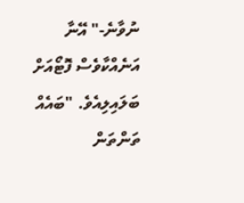ނުވާނެ-" އޭނާ އަނެއްކާވެސް ފޮޓޯއަށް ބަލައިލިއެވެ. "ބައެއް ތަންތަން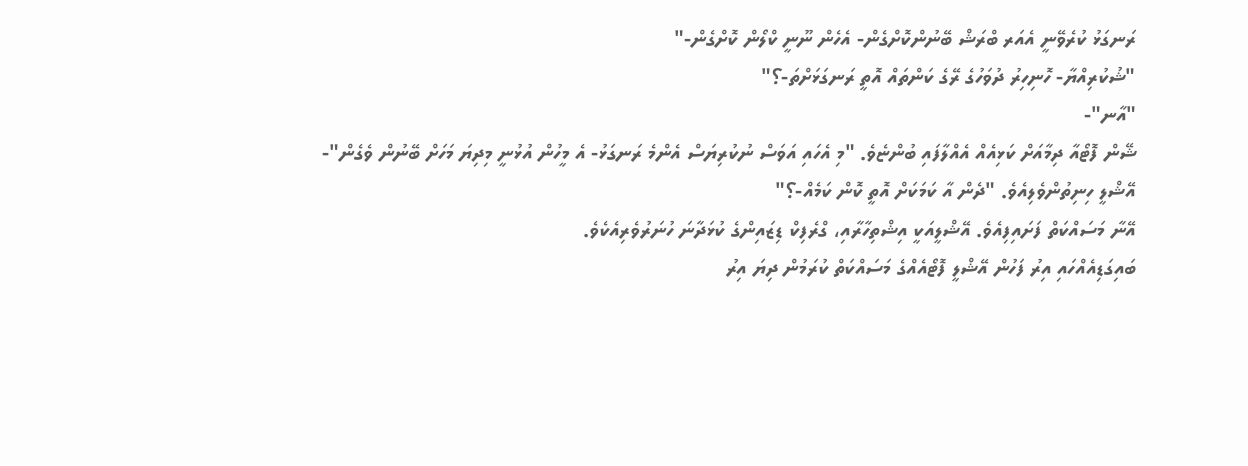ރަނގަޅު ކުރެވޭނީ އެއަރ ބްރަޝް ބޭނުންކޮށްގެން- އެހެން ނޫނީ ކްލޯން ކޮށްގެން-"
"ޝުކުރިއްޔާ- ހޮނިހިރު ދުވަހުގެ ރޭގެ ކަންތައް އޮތީ ރަނގަޅަށްތަ-؟"
"އާނ"-
ޝޭން ފޮޓޯއާ ދިމާއަށް ކަޅިއެއް އެއްލާފައި ބުންޏެވެ. "މި އެހައި އަވަސް ނުކުރިޔަސް އެންމެ ރަނގަޅު- އެ މީހުން އުޅުނީ މިދިޔަ މަހަށް ބޭނުން ވެގެން"-
އޭޝްލީ ހިނިތުންވެލިއެވެ. "ދެން އާ ކަމަކަށް އޮތީ ކޮން ކަމެއް-؟"
އޭނާ މަސައްކަތް ފަށައިފިއެވެ. އޭޝްލީއަކީ އިޝްތިހާރާއި، ގްރެފިކް ޑިޒައިންގެ ކުޅަދާނަ ހުނަރުވެރިއެކެވެ.
ބައިގަޑިއެއްހައި އިރު ފަހުން އޭޝްލީ ފޮޓޯއެއްގެ މަސައްކަތް ކުރަމުން ދިޔަ އިރު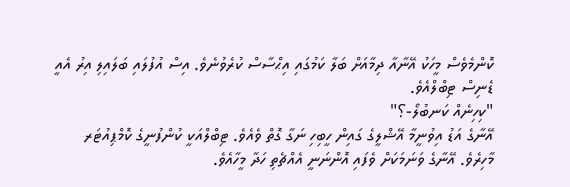ކޮންމެވެސް މީހަކު އޭނާއާ ދިމާއަށް ބަލާ ކަމުގައި އިޙްސާސް ކުރެވުނެވެ. އިސް އުފުލައި ބަލައިލި އިރު އެއީ ޑެނިސް ޓިބްލްއެވެ.
"ކިހިނެއް ކަނބުލޯ-؟"
އޭނާގެ އަޑު އިވުނީމާ އޭޝްލީގެ ގައިން ހީބިހި ނަގާ ގޮތް ވެއެވެ. ޓިބްލްއަކީ ކުންފުނީގެ ކޮމްޕިއުޓަރ މާހިރެވެ. އޭނާގެ ވަނަމަކަށް ވެފައި އޮންނަނީ އެއްޗެތި ހަދާ މީހާއެވެ.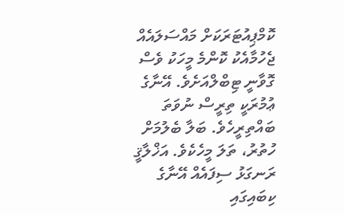ކޮމްޕިއުޓަރަކަށް މައްސަލައެއް ޖެހުމާއެކު ކޮންމެ މީހަކު ވެސް ގޮވާނީ ޓިބްލްއަށެވެ. އޭނާގެ ޢުމުރަކީ ތިރީސް ނުވަތަ ބައްތިރީހެވެ. ބަލާ ބެލުމަށް ހުތުރު، ތަލަ މީހެކެވެ. އަޚްލާޤީ ރަނގަޅު ސިފައެއް އޭނާގެ ކިބައިގައި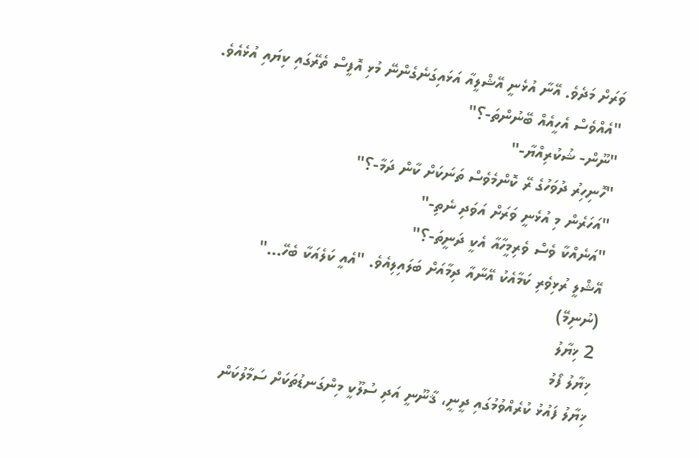ވަރަށް މަދެވެ. އޭނާ އުޅެނީ އޭޝްލީއާ އަޅައިގަނެގެންނޭ މުޅި އޮފީސް ތެރޭގައި ކިޔައި އުޅެއެވެ.
"އެއްވެސް އެހީއެއް ބޭނުންތަ-؟"
"ނޫން- ޝުކުރިއްޔާ-"
"ހޮނިހިރު ދުވަހުގެ ރޭ ކޮންމެވެސް ތަނަކަށް ކާން ދަމާ-؟"
"އަހަރެން މި އުޅެނީ ވަރަށް އަވަދި ނެތި-"
"އަނެއްކާ ވެސް ވެރިމީހާއާ އެކީ ދަނީތަ-؟"
އޭޝްލީ ރުޅިވެރި ކަމާއެކު އޭނާއާ ދިމާއަށް ބަލައިލިއެވެ. "އެއީ ކަލެއަކާ ބެހޭ..."
(ނުނިމޭ)
2 ޚިޔާލު
ޚިޔާލު ފޯމު
ޚިޔާލު ފައުޅު ކުރެއްވުމުގައި ދީނީ، ޤާނޫނީ އަދި ސުލޫކީ މިންގަނޑުތަކަށް ސަމާލުކަން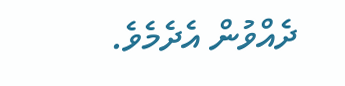ދެއްވުން އެދެމެވެ.